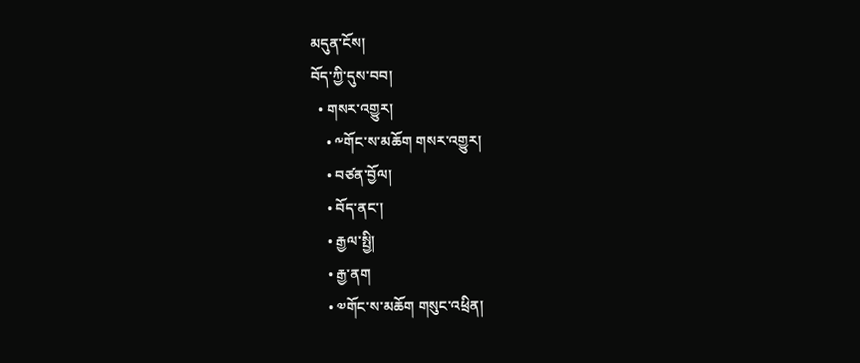མདུན་ངོས།
བོད་ཀྱི་དུས་བབ།
  • གསར་འགྱུར།
    • ༸གོང་ས་མཆོག གསར་འགྱུར།
    • བཙན་བྱོལ།
    • བོད་ནང་།
    • རྒྱལ་སྤྱི།
    • རྒྱ་ནག
    • ༧གོང་ས་མཆོག གསུང་འཕྲིན།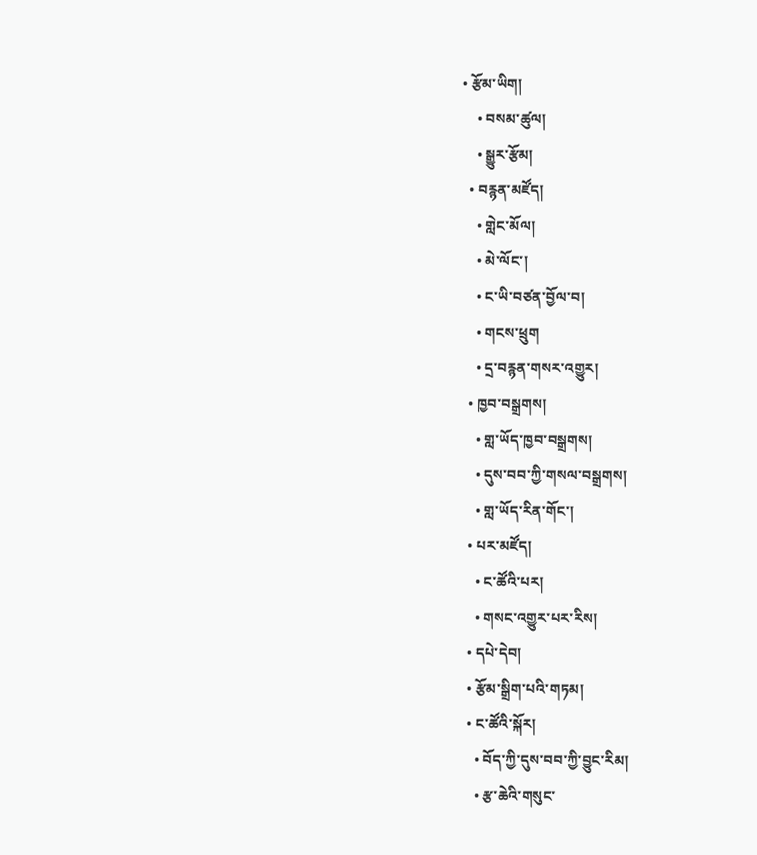• རྩོམ་ཡིག།
    • བསམ་ཚུལ།
    • སྒྱུར་རྩོམ།
  • བརྙན་མཛོད།
    • གླེང་མོལ།
    • མེ་ལོང་།
    • ང་ཡི་བཙན་བྱོལ་བ།
    • གངས་ཕྲུག
    • དྲ་བརྙན་གསར་འགྱུར།
  • ཁྱབ་བསྒྲགས།
    • གླ་ཡོད་ཁྱབ་བསྒྲགས།
    • དུས་བབ་ཀྱི་གསལ་བསྒྲགས།
    • གླ་ཡོད་རིན་གོང་།
  • པར་མཛོད།
    • ང་ཚོའི་པར།
    • གསང་འགྱུར་པར་རིས།
  • དཔེ་དེབ།
  • རྩོམ་སྒྲིག་པའི་གཏམ།
  • ང་ཚོའི་སྐོར།
    • བོད་ཀྱི་དུས་བབ་ཀྱི་བྱུང་རིམ།
    • རྩ་ཆེའི་གསུང་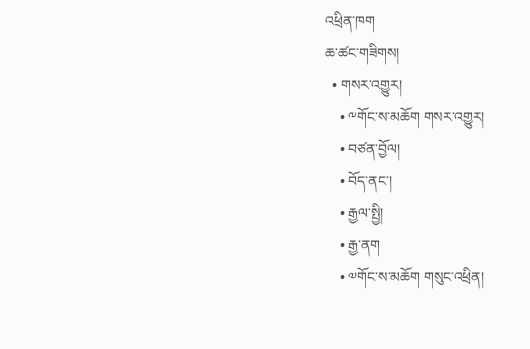འཕྲིན་ཁག
ཆ་ཚང་གཟིགས།
  • གསར་འགྱུར།
    • ༸གོང་ས་མཆོག གསར་འགྱུར།
    • བཙན་བྱོལ།
    • བོད་ནང་།
    • རྒྱལ་སྤྱི།
    • རྒྱ་ནག
    • ༧གོང་ས་མཆོག གསུང་འཕྲིན།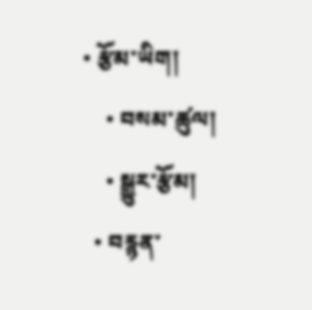• རྩོམ་ཡིག།
    • བསམ་ཚུལ།
    • སྒྱུར་རྩོམ།
  • བརྙན་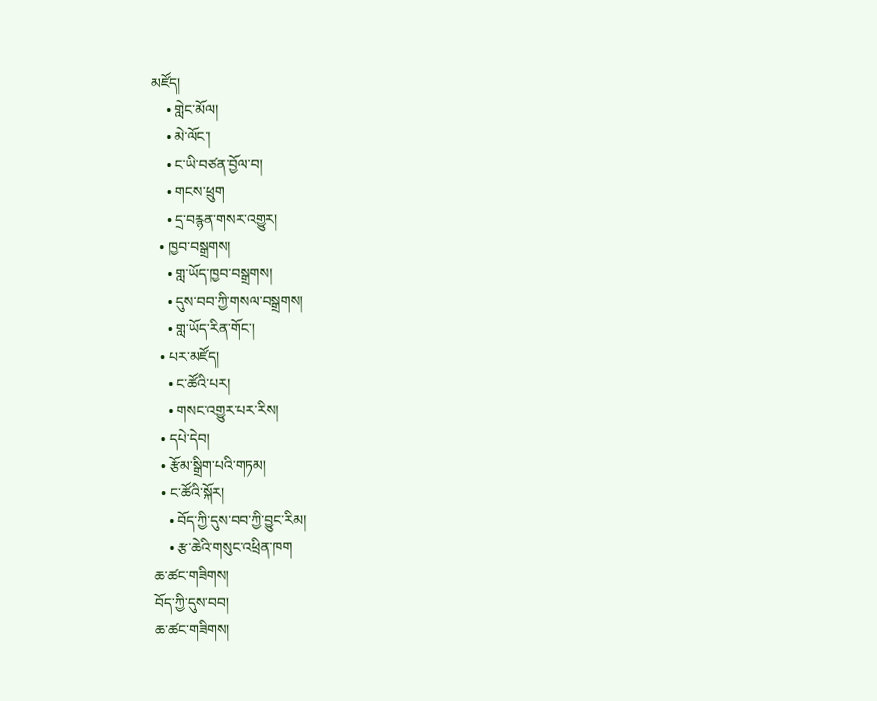མཛོད།
    • གླེང་མོལ།
    • མེ་ལོང་།
    • ང་ཡི་བཙན་བྱོལ་བ།
    • གངས་ཕྲུག
    • དྲ་བརྙན་གསར་འགྱུར།
  • ཁྱབ་བསྒྲགས།
    • གླ་ཡོད་ཁྱབ་བསྒྲགས།
    • དུས་བབ་ཀྱི་གསལ་བསྒྲགས།
    • གླ་ཡོད་རིན་གོང་།
  • པར་མཛོད།
    • ང་ཚོའི་པར།
    • གསང་འགྱུར་པར་རིས།
  • དཔེ་དེབ།
  • རྩོམ་སྒྲིག་པའི་གཏམ།
  • ང་ཚོའི་སྐོར།
    • བོད་ཀྱི་དུས་བབ་ཀྱི་བྱུང་རིམ།
    • རྩ་ཆེའི་གསུང་འཕྲིན་ཁག
ཆ་ཚང་གཟིགས།
བོད་ཀྱི་དུས་བབ།
ཆ་ཚང་གཟིགས།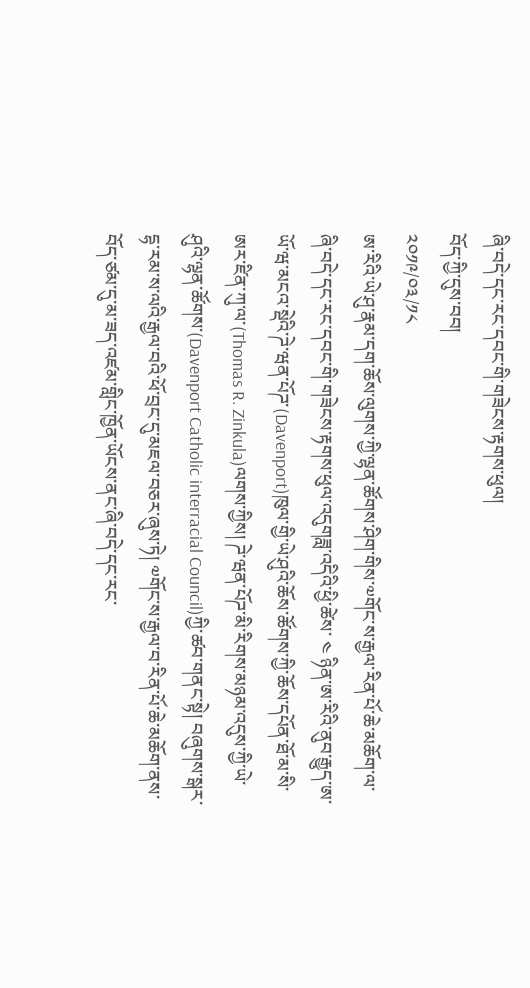ཞི་བདེ་དང་རང་དབང་གི་གཟེངས་རྟགས་ཕུལ།
བོད་ཀྱི་དུས་བབ།
༢༠༡༩/༠༣/༡༨
ཨ་རིའི་ཡེ་ཤུ་རྣམ་དག་ཆོས་ལུགས་ཀྱི་ལྷན་ཚོགས་ཤིག་གིས་༧གོང་ས་རྒྱལ་རིན་པོ་ཆེ་མཆོག་ལ་ཞི་བདེ་དང་རང་དབང་གི་གཟེངས་རྟགས་ཕུལ་འདུགཟླ་འདིའི་ཕྱི་ཚེས་ ༤ ཉིན་ཨ་རིའི་ནུབ་རྒྱུད་ཨ་ཡོ་ཝ་མངའ་སྡེའི་ཌེ་ཝན་པོཌ་(Davenport)ཁུལ་གྱི་ཡེ་ཤུའི་ཆོས་ཚོགས་ཀྱི་ཆོས་དཔོན་ཐོ་མ་སི་ཨར་ཛིན་ཀུ་ལ་(Thomas R. Zinkula)ལགས་ཀྱིས། ཌེ་ཝན་པོཌ་མི་རིགས་མཉམ་འདུས་ཀྱི་ཡེ་ཤུའི་ལྷན་ཚོགས་(Davenport Catholic interracial Council)ཀྱི་ཚབ་གནང་སྟེ། བཞུགས་སྒར་དྷ་རམ་ས་ལའི་རྒྱལ་བའི་ཕོ་བྲང་དུ་མཇལ་བཅར་ཞུས་ཏེ། ༧གོང་ས་རྒྱལ་བ་རིན་པོ་ཆེ་མཆོག་ནས་བོད་ཙམ་དུ་མ་ཟད་འཛམ་གླིང་ཁྱོན་ཡོངས་ནང་ཞི་བདེ་དང་རང་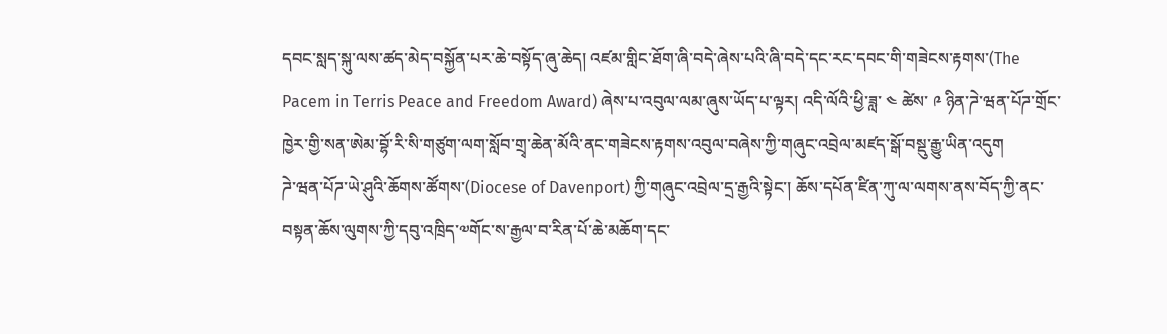དབང་སླད་སྐུ་ལས་ཚད་མེད་བསྐྱོན་པར་ཆེ་བསྟོད་ཞུ་ཆེད། འཛམ་གླིང་ཐོག་ཞི་བདེ་ཞེས་པའི་ཞི་བདེ་དང་རང་དབང་གི་གཟེངས་རྟགས་(The Pacem in Terris Peace and Freedom Award) ཞེས་པ་འབུལ་ལམ་ཞུས་ཡོད་པ་ལྟར། འདི་ལོའི་ཕྱི་ཟླ་ ༤ ཚེས་ ༩ ཉིན་ཌེ་ཝན་པོཌ་གྲོང་ཁྱེར་གྱི་སན་ཨེམ་བྷོ་རི་སི་གཙུག་ལག་སློབ་གྲྭ་ཆེན་མོའི་ནང་གཟེངས་རྟགས་འབུལ་བཞེས་ཀྱི་གཞུང་འབྲེལ་མཛད་སྒོ་བསྡུ་རྒྱུ་ཡིན་འདུག
ཌེ་ཝན་པོཌ་ཡེ་ཤུའི་ཆོགས་ཚོགས་(Diocese of Davenport) ཀྱི་གཞུང་འབྲེལ་དྲ་རྒྱའི་སྟེང་། ཆོས་དཔོན་ཛིན་ཀུ་ལ་ལགས་ནས་བོད་ཀྱི་ནང་བསྟན་ཆོས་ལུགས་ཀྱི་དབུ་འཁྲིད་༧གོང་ས་རྒྱལ་བ་རིན་པོ་ཆེ་མཆོག་དང་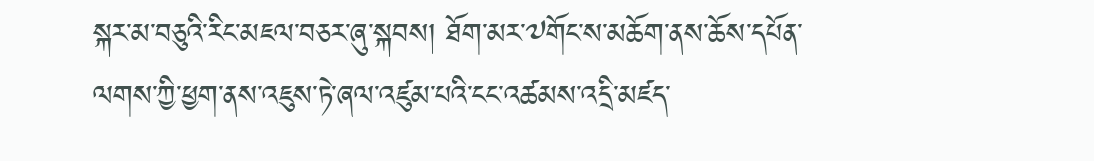སྐར་མ་བཅུའི་རིང་མཇལ་བཅར་ཞུ་སྐབས། ཐོག་མར་༧གོང་ས་མཆོག་ནས་ཆོས་དཔོན་ལགས་ཀྱི་ཕྱག་ནས་འཇུས་ཏེ་ཞལ་འཛུམ་པའི་ངང་འཚམས་འདྲི་མཛད་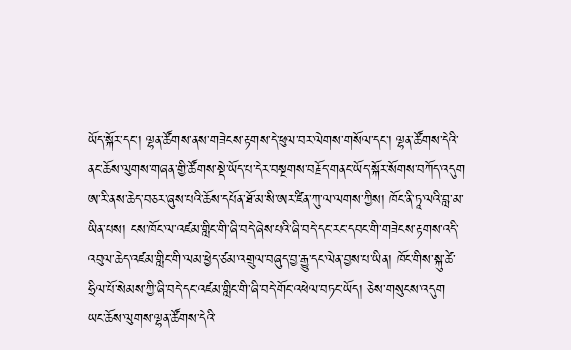ཡོད་སྐོར་དང་། ལྷན་ཚོགས་ནས་གཟེངས་རྟགས་དེ་ཕུལ་བར་ལེགས་གསོལ་དང་། ལྷན་ཚོགས་དེའི་ནང་ཆོས་ལུགས་གཞན་གྱི་ཚོགས་སྡེ་ཡོད་པ་དེར་བསྔགས་བརྗོད་གནང་ཡོད་སྐོར་སོགས་བཀོད་འདུག
ཨ་རི་ནས་ཆེད་བཅར་ཞུས་པའི་ཆོས་དཔོན་ཐོ་མ་སི་ཨར་ཛིན་ཀུ་ལ་ལགས་ཀྱིས། ཁོང་ནི་ཏཱ་ལའི་བླ་མ་ཡིན་པས། ངས་ཁོང་ལ་འཛམ་གླིང་གི་ཞི་བདེ་ཞེས་པའི་ཞི་བདེ་དང་རང་དབང་གི་གཟེངས་རྟགས་འདི་འབུལ་ཆེད་འཛམ་གླིང་གི་ལམ་ཕྱེད་ཙམ་འགྲུལ་བཞུད་བྱ་རྒྱུ་དང་ལེན་བྱས་པ་ཡིན། ཁོང་གིས་སྐུ་ཚེ་ཧྲིལ་པོ་སེམས་ཀྱི་ཞི་བདེ་དང་འཛམ་གླིང་གི་ཞི་བདེ་གོང་འཕེལ་བཏང་ཡོད། ཅེས་གསུངས་འདུག
ཡང་ཆོས་ལུགས་ལྷན་ཚོགས་དེའི་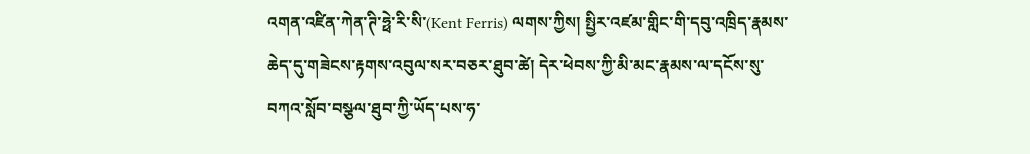འགན་འཛིན་ཀེན་ཊི་ཧྥེ་རི་སི་(Kent Ferris) ལགས་ཀྱིས། སྤྱིར་འཛམ་གླིང་གི་དབུ་འཁྲིད་རྣམས་ཆེད་དུ་གཟེངས་རྟགས་འབུལ་སར་བཅར་ཐུབ་ཚེ། དེར་ཕེབས་ཀྱི་མི་མང་རྣམས་ལ་དངོས་སུ་བཀའ་སློབ་བསྩལ་ཐུབ་ཀྱི་ཡོད་པས་ཧ་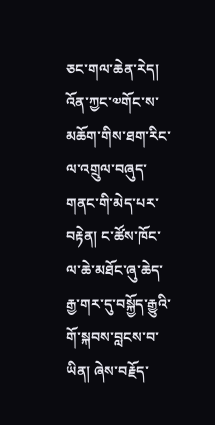ཅང་གལ་ཆེན་རེད། འོན་ཀྱང་༧གོང་ས་མཆོག་གིས་ཐག་རིང་ལ་འགྲུལ་བཞུད་གནང་གི་མེད་པར་བརྟེན། ང་ཚོས་ཁོང་ལ་ཆེ་མཐོང་ཞུ་ཆེད་རྒྱ་གར་དུ་བསྐྱོད་རྒྱུའི་གོ་སྐབས་བླངས་བ་ཡིན། ཞེས་བརྗོད་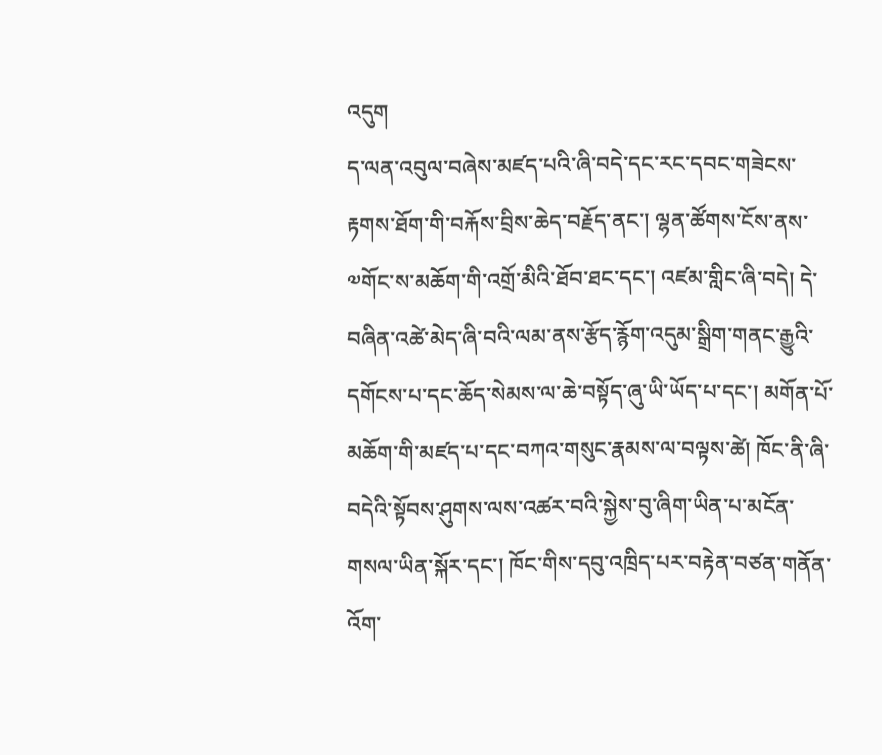འདུག
ད་ལན་འབུལ་བཞེས་མཛད་པའི་ཞི་བདེ་དང་རང་དབང་གཟེངས་རྟགས་ཐོག་གི་བརྐོས་བྲིས་ཆེད་བརྗོད་ནང་། ལྷན་ཚོགས་ངོས་ནས་༧གོང་ས་མཆོག་གི་འགྲོ་མིའི་ཐོབ་ཐང་དང་། འཛམ་གླིང་ཞི་བདེ། དེ་བཞིན་འཚེ་མེད་ཞི་བའི་ལམ་ནས་རྩོད་རྙོག་འདུམ་སྒྲིག་གནང་རྒྱུའི་དགོངས་པ་དང་ཆོད་སེམས་ལ་ཆེ་བསྟོད་ཞུ་ཡི་ཡོད་པ་དང་། མགོན་པོ་མཆོག་གི་མཛད་པ་དང་བཀའ་གསུང་རྣམས་ལ་བལྟས་ཚེ། ཁོང་ནི་ཞི་བདེའི་སྟོབས་ཤུགས་ལས་འཚར་བའི་སྐྱེས་བུ་ཞིག་ཡིན་པ་མངོན་གསལ་ཡིན་སྐོར་དང་། ཁོང་གིས་དབུ་འཁྲིད་པར་བརྟེན་བཙན་གནོན་འོག་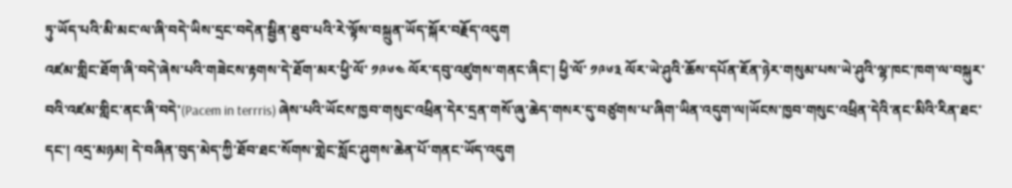ཏུ་ཡོད་པའི་མི་མང་ལ་ཞི་བདེ་ཡིས་དྲང་བདེན་སྦྱིན་ཐུབ་པའི་རེ་ལྟོས་བསྐྲུན་ཡོད་སྐོར་བརྗོད་འདུག
འཛམ་གླིང་ཐོག་ཞི་བདེ་ཞེས་པའི་གཟེངས་རྟགས་དེ་ཐོག་མར་ཕྱི་ལོ་ ༡༩༦༤ ལོར་དབུ་འཛུགས་གནང་ཞིང་། ཕྱི་ལོ་ ༡༩༦༣ ལོར་ཡེ་ཤུའི་ཆོས་དཔོན་ཇོན་ཉེར་གསུམ་པས་ཡེ་ཤུའི་ལྷ་ཁང་ཁག་ལ་བསྐུར་བའི་འཛམ་གླིང་ནང་ཞི་བདེ་(Pacem in terrris) ཞེས་པའི་ཡོངས་ཁྱབ་གསུང་འཕྲིན་དེར་དྲན་གསོ་ཞུ་ཆེད་གསར་དུ་བཙུགས་པ་ཞིག་ཡིན་འདུག་ལ།ཡོངས་ཁྱབ་གསུང་འཕྲིན་དེའི་ནང་མིའི་རིན་ཐང་དང་། འདྲ་མཉམ། དེ་བཞིན་བུད་མེད་ཀྱི་ཐོབ་ཐང་སོགས་གླེང་སློང་ཤུགས་ཆེན་པོ་གནང་ཡོད་འདུག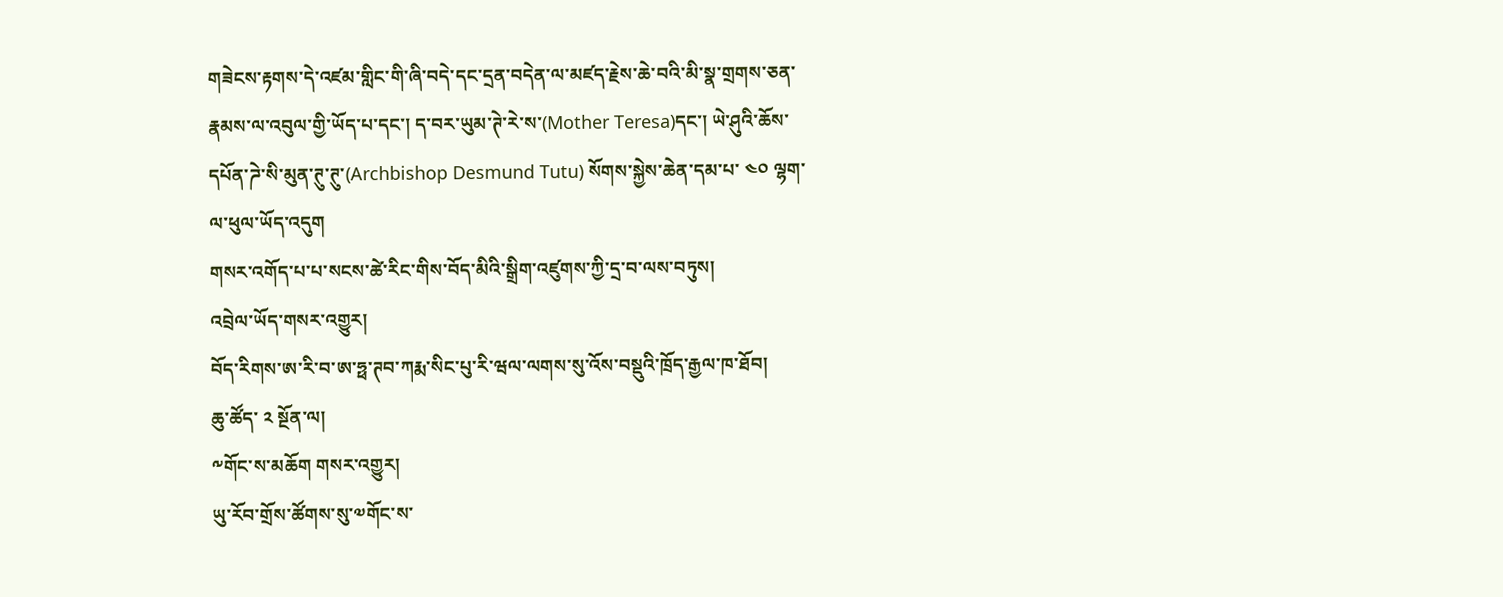གཟེངས་རྟགས་དེ་འཛམ་གླིང་གི་ཞི་བདེ་དང་དྲན་བདེན་ལ་མཛད་རྗེས་ཆེ་བའི་མི་སྣ་གྲགས་ཅན་རྣམས་ལ་འབུལ་གྱི་ཡོད་པ་དང་། ད་བར་ཡུམ་ཊེ་རེ་ས་(Mother Teresa)དང་། ཡེ་ཤུའི་ཆོས་དཔོན་ཌེ་སི་མུན་ཊུ་ཊུ་(Archbishop Desmund Tutu) སོགས་སྐྱེས་ཆེན་དམ་པ་ ༤༠ ལྷག་ལ་ཕུལ་ཡོད་འདུག
གསར་འགོད་པ་པ་སངས་ཚེ་རིང་གིས་བོད་མིའི་སྒྲིག་འཛུགས་ཀྱི་དྲ་བ་ལས་བཏུས།
འབྲེལ་ཡོད་གསར་འགྱུར།
བོད་རིགས་ཨ་རི་བ་ཨ་ཧྥ་ཊབ་ཀརྨ་སིང་པུ་རི་ཝལ་ལགས་སུ་འོས་བསྡུའི་ཁྲོད་རྒྱལ་ཁ་ཐོབ།
ཆུ་ཚོད་ ༢ སྔོན་ལ།
༸གོང་ས་མཆོག གསར་འགྱུར།
ཡུ་རོབ་གྲོས་ཚོགས་སུ་༧གོང་ས་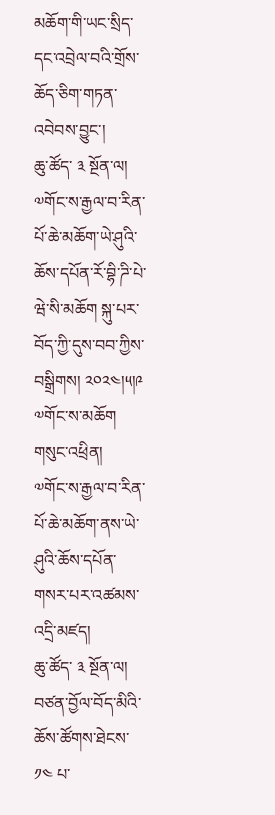མཆོག་གི་ཡང་སྲིད་དང་འབྲེལ་བའི་གྲོས་ཆོད་ཅིག་གཏན་འབེབས་བྱུང་།
ཆུ་ཚོད་ ༣ སྔོན་ལ།
༧གོང་ས་རྒྱལ་བ་རིན་པོ་ཆེ་མཆོག་ཡེ་ཤུའི་ཆོས་དཔོན་རོ་བྷི་ཌི་པེ་ཝེ་སི་མཆོག སྐུ་པར་བོད་ཀྱི་དུས་བབ་ཀྱིས་བསྒྲིགས། ༢༠༢༤།༥།༩
༧གོང་ས་མཆོག གསུང་འཕྲིན།
༧གོང་ས་རྒྱལ་བ་རིན་པོ་ཆེ་མཆོག་ནས་ཡེ་ཤུའི་ཆོས་དཔོན་གསར་པར་འཚམས་འདྲི་མཛད།
ཆུ་ཚོད་ ༣ སྔོན་ལ།
བཙན་བྱོལ་བོད་མིའི་ཆོས་ཚོགས་ཐེངས་ ༡༤ པ་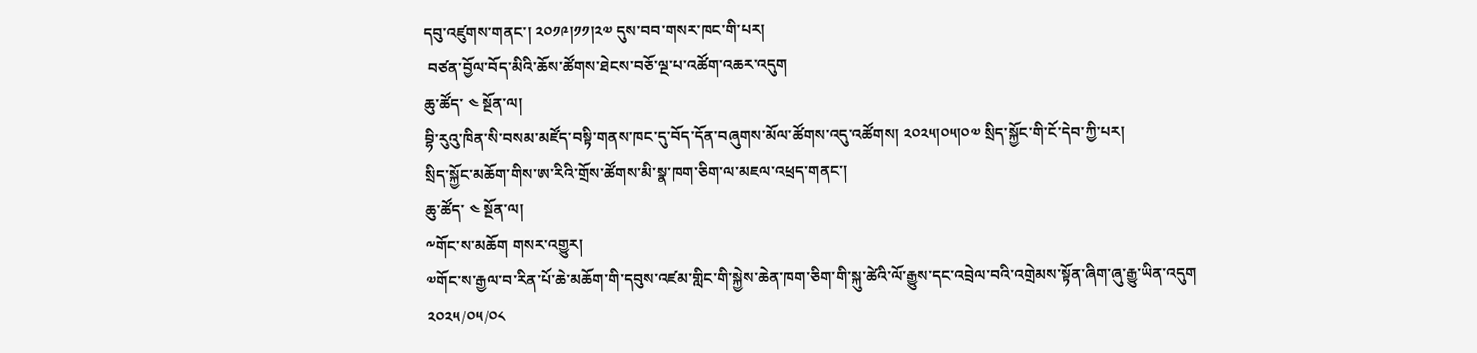དབུ་འཛུགས་གནང་། ༢༠༡༩།༡༡།༢༧ དུས་བབ་གསར་ཁང་གི་པར།
 བཙན་བྱོལ་བོད་མིའི་ཆོས་ཚོགས་ཐེངས་བཅོ་ལྔ་པ་འཚོག་འཆར་འདུག
ཆུ་ཚོད་ ༤ སྔོན་ལ།
བྷི་རུའུ་ཁིན་སི་བསམ་མཛོད་བསྟི་གནས་ཁང་དུ་བོད་དོན་བཞུགས་མོལ་ཚོགས་འདུ་འཚོགས། ༢༠༢༥།༠༥།༠༧ སྲིད་སྐྱོང་གི་ངོ་དེབ་ཀྱི་པར།
སྲིད་སྐྱོང་མཆོག་གིས་ཨ་རིའི་གྲོས་ཚོགས་མི་སྣ་ཁག་ཅིག་ལ་མཇལ་འཕྲད་གནང་།
ཆུ་ཚོད་ ༤ སྔོན་ལ།
༸གོང་ས་མཆོག གསར་འགྱུར།
༧གོང་ས་རྒྱལ་བ་རིན་པོ་ཆེ་མཆོག་གི་དབུས་འཛམ་གླིང་གི་སྐྱེས་ཆེན་ཁག་ཅིག་གི་སྐུ་ཚེའི་ལོ་རྒྱུས་དང་འབྲེལ་བའི་འགྲེམས་སྟོན་ཞིག་ཞུ་རྒྱུ་ཡིན་འདུག
༢༠༢༥/༠༥/༠༨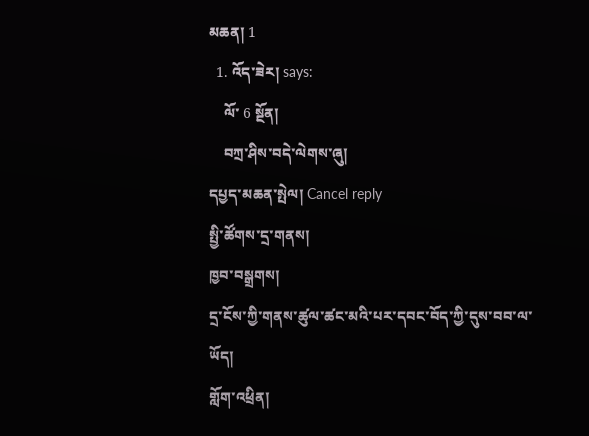མཆན། 1
  1. འོད་ཟེར། says:
    ལོ་ 6 སྔོན།
    བཀྲ་ཤིས་བདེ་ལེགས་ཞུ།
དཔྱད་མཆན་སྤེལ། Cancel reply
སྤྱི་ཚོགས་དྲ་གནས།
ཁྱབ་བསྒྲགས།
དྲ་ངོས་ཀྱི་གནས་ཚུལ་ཚང་མའི་པར་དབང་བོད་ཀྱི་དུས་བབ་ལ་ཡོད།
གློག་འཕྲིན།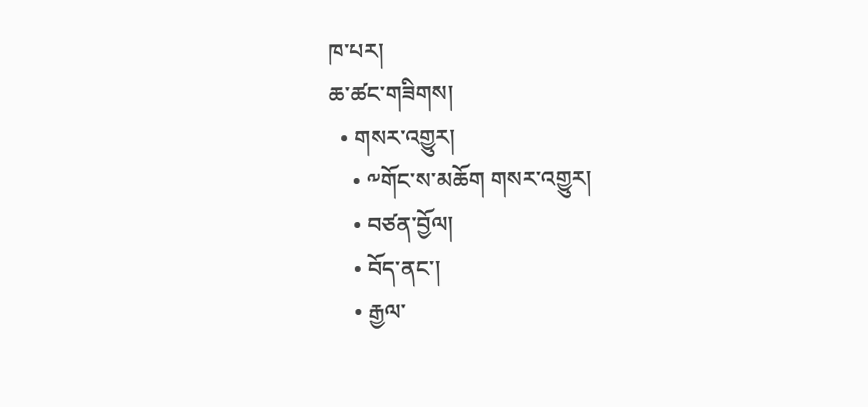ཁ་པར།
ཆ་ཚང་གཟིགས།
  • གསར་འགྱུར།
    • ༸གོང་ས་མཆོག གསར་འགྱུར།
    • བཙན་བྱོལ།
    • བོད་ནང་།
    • རྒྱལ་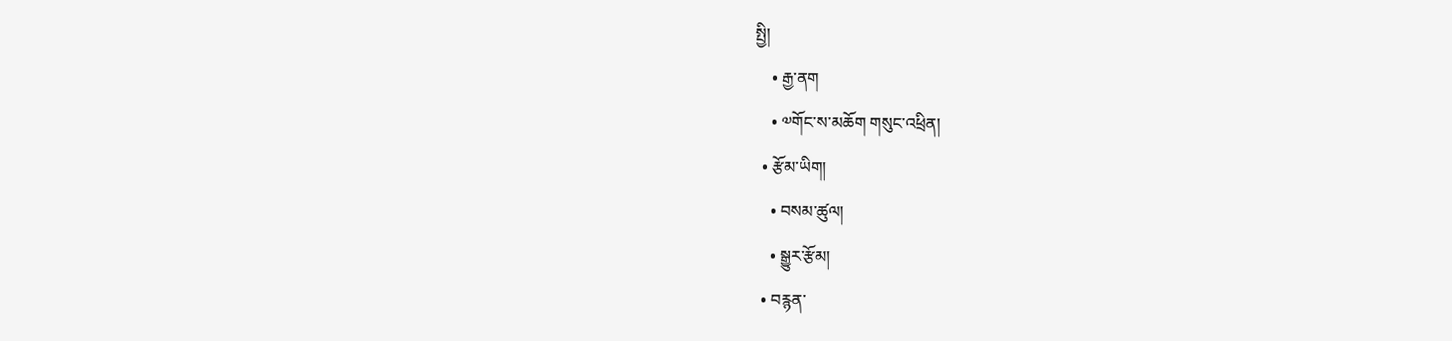སྤྱི།
    • རྒྱ་ནག
    • ༧གོང་ས་མཆོག གསུང་འཕྲིན།
  • རྩོམ་ཡིག།
    • བསམ་ཚུལ།
    • སྒྱུར་རྩོམ།
  • བརྙན་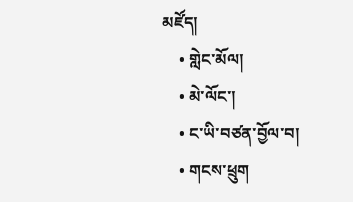མཛོད།
    • གླེང་མོལ།
    • མེ་ལོང་།
    • ང་ཡི་བཙན་བྱོལ་བ།
    • གངས་ཕྲུག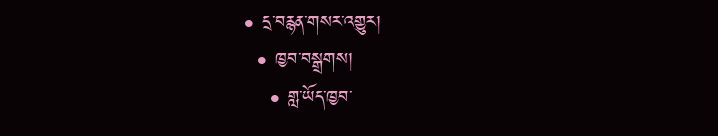• དྲ་བརྙན་གསར་འགྱུར།
  • ཁྱབ་བསྒྲགས།
    • གླ་ཡོད་ཁྱབ་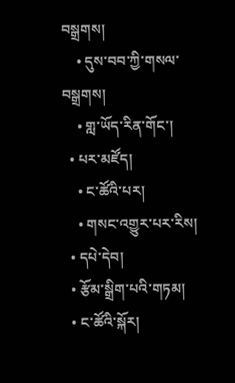བསྒྲགས།
    • དུས་བབ་ཀྱི་གསལ་བསྒྲགས།
    • གླ་ཡོད་རིན་གོང་།
  • པར་མཛོད།
    • ང་ཚོའི་པར།
    • གསང་འགྱུར་པར་རིས།
  • དཔེ་དེབ།
  • རྩོམ་སྒྲིག་པའི་གཏམ།
  • ང་ཚོའི་སྐོར།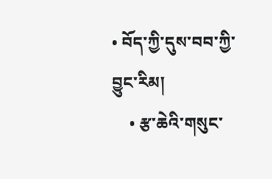• བོད་ཀྱི་དུས་བབ་ཀྱི་བྱུང་རིམ།
    • རྩ་ཆེའི་གསུང་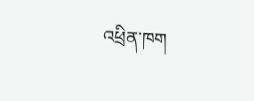འཕྲིན་ཁག